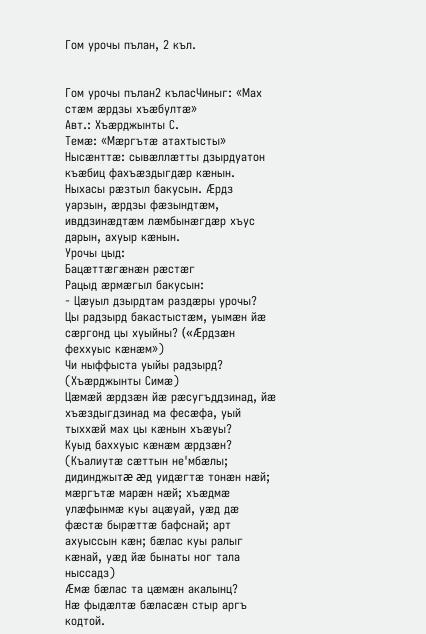Гом урочы пълан, 2 къл.


Гом урочы пълан2 къласЧиныг: «Мах стæм æрдзы хъæбултæ»
Авт.: Хъæрджынты С.
Темæ: «Мæргътæ атахтысты»
Нысæнттæ: сывæллæтты дзырдуатон къæбиц фахъæздыгдæр кæнын. Ныхасы рæзтыл бакусын. Æрдз уарзын, æрдзы фæзындтæм, ивддзинæдтæм лæмбынæгдæр хъус дарын, ахуыр кæнын.
Урочы цыд:
Бацæттæгæнæн рæстæг
Рацыд æрмæгыл бакусын:
- Цæуыл дзырдтам раздæры урочы?
Цы радзырд бакастыстæм, уымæн йæ сæргонд цы хуыйны? («Æрдзæн феххуыс кæнæм»)
Чи ныффыста уыйы радзырд? (Хъæрджынты Симæ)
Цæмæй æрдзæн йæ рæсугъддзинад, йæ хъæздыгдзинад ма фесæфа, уый тыххæй мах цы кæнын хъæуы?
Куыд баххуыс кæнæм æрдзæн? (Къалиутæ сæттын не'мбæлы; дидинджытæ æд уидæгтæ тонæн нæй; мæргътæ марæн нæй; хъæдмæ улæфынмæ куы ацæуай, уæд дæ фæстæ бырæттæ бафснай; арт ахуыссын кæн; бæлас куы ралыг кæнай, уæд йæ бынаты ног тала ныссадз)
Æмæ бæлас та цæмæн акалынц?
Нæ фыдæлтæ бæласæн стыр аргъ кодтой.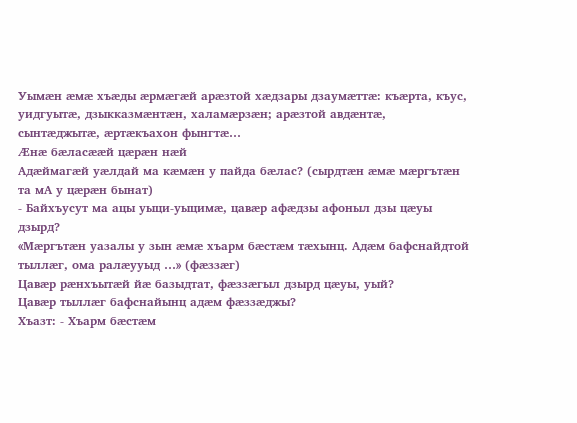Уымæн æмæ хъæды æрмæгæй арæзтой хæдзары дзаумæттæ: къæрта, къус, уидгуытæ, дзыкказмæнтæн, халамæрзæн; арæзтой авдæнтæ, сынтæджытæ, æртæкъахон фынгтæ…
Æнæ бæласææй цæрæн нæй
Адæймагæй уæлдай ма кæмæн у пайда бæлас? (сырдтæн æмæ мæргътæн та мА у цæрæн бынат)
- Байхъусут ма ацы уыци-уыцимæ, цавæр афæдзы афоныл дзы цæуы дзырд?
«Мæргътæн уазалы у зын æмæ хъарм бæстæм тæхынц. Адæм бафснайдтой тыллæг, ома ралæууыд …» (фæззæг)
Цавæр рæнхъытæй йæ базыдтат, фæззæгыл дзырд цæуы, уый?
Цавæр тыллæг бафснайынц адæм фæззæджы?
Хъазт: - Хъарм бæстæм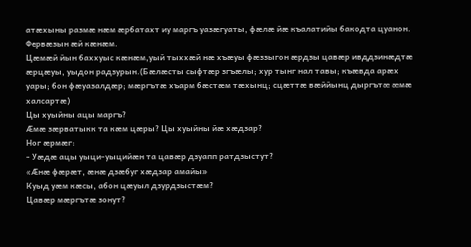атæхыны размæ нæм æрбатахт иу маргъ уазæгуаты, фæлæ йæ къалатийы бакодта цуанон. Фервæзын æй кæнæм.
Цæмæй йын баххуыс кæнæм,уый тыххæй нæ хъæуы фæззыгон æрдзы цавæр ивддзинæдтæ æрцæуы, уыдон радзурын.(Бæлæсты сыфтæр згъæлы; хур тынг нал тавы; къæвда арæх уары; бон фæуазалдæр; мæргътæ хъарм бæстæм тæхынц; сцæттæ вæййынц дыргътæ æмæ халсартæ)
Цы хуыйны ацы маргъ?
Æмæ зæрватыкк та кæм цæры? Цы хуыйны йæ хæдзар?
Ног æрмæг:
- Уæдæ ацы уыци-уыцийæн та цавæр дзуапп ратдзыстут?
«Æнæ фæрæт, æнæ дзæбуг хæдзар амайы»
Куыд уæм кæсы, абон цæуыл дзурдзыстæм?
Цавæр мæргътæ зонут?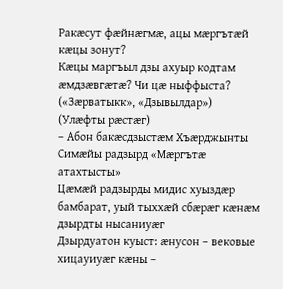Ракæсут фæйнæгмæ, ацы мæргътæй кæцы зонут?
Кæцы маргъыл дзы ахуыр кодтам æмдзæвгæтæ? Чи цæ ныффыста? («Зæрватыкк», «Дзывылдар»)
(Улæфты рæстæг)
– Абон бакæсдзыстæм Хъæрджынты Симæйы радзырд «Мæргътæ атахтысты»
Цæмæй радзырды мидис хуыздæр бамбарат, уый тыххæй сбæрæг кæнæм дзырдты нысаниуæг
Дзырдуатон куыст: æнусон – вековые
хицауиуæг кæны –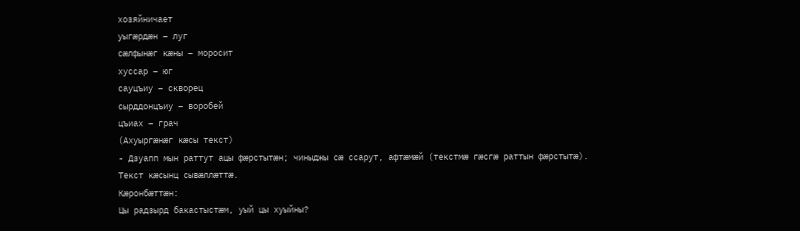хозяйничает
уыгæрдæн – луг
сæлфынæг кæны – моросит
хуссар – юг
сауцъиу – скворец
сырддонцъиу – воробей
цъиах – грач
(Ахуыргæнæг кæсы текст)
- Дзуапп мын раттут ацы фæрстытæн; чиныджы сæ ссарут, афтæмæй (текстмæ гæсгæ раттын фæрстытæ).
Текст кæсынц сывæллæттæ.
Кæронбæттæн:
Цы радзырд бакастыстæм, уый цы хуыйны?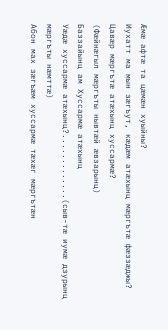Æмæ афтæ та цæмæн хуыйны?
Иухатт ма мын зæгъут, кæдæм атæхынц мæргътæ фæззæджы?
Цавæр мæргътæ атæхынц хуссармæ?
(Фæйнæгыл мæргъты нывтæй æвзарынц)
Баззайынц ам Хуссармæ атæхынц
Уæдæ хуссармæ атæхынц?.............(сыв-тæ иумæ дзурынц мæргъты нæмттæ)
Абон мах зæгъæм хуссармæ тæхæг мæргътæн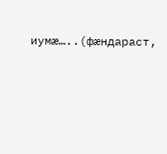иумæ…..(фæндараст,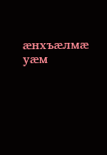æнхъæлмæ уæм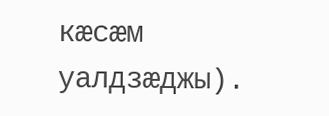кæсæм уалдзæджы).